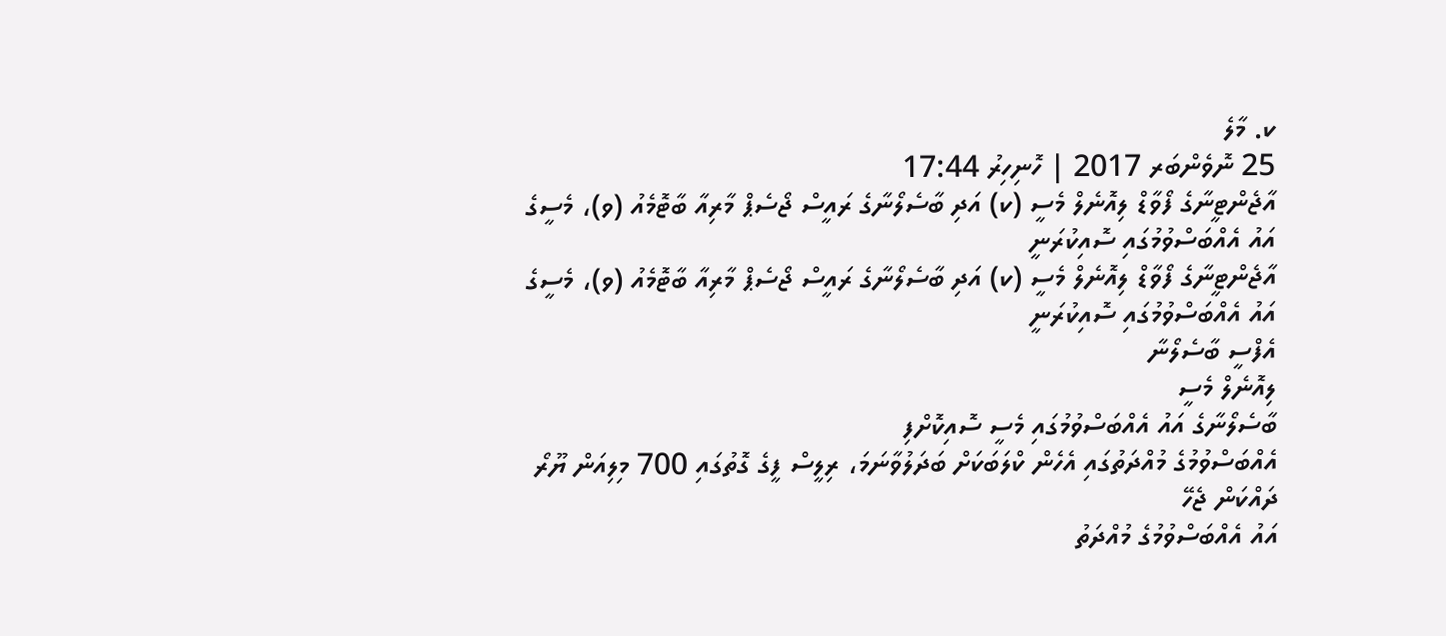ކ. މާލެ
25 ނޮވެންބަރ 2017 | ހޮނިހިރު 17:44
އާޖެންޓީނާގެ ފޯވާޑް ލިއޮނެލް މެސީ (ކ) އަދި ބާސެލޯނާގެ ރައީސް ޖޯސެޕް މާރިއާ ބާޓޮމެއު (ވ)، މެސީގެ އައު އެއްބަސްވުމުގައި ސޮއިކުރަނީ
އާޖެންޓީނާގެ ފޯވާޑް ލިއޮނެލް މެސީ (ކ) އަދި ބާސެލޯނާގެ ރައީސް ޖޯސެޕް މާރިއާ ބާޓޮމެއު (ވ)، މެސީގެ އައު އެއްބަސްވުމުގައި ސޮއިކުރަނީ
އެފްސީ ބާސެލޯނާ
ލިއޮނެލް މެސީ
ބާސެލޯނާގެ އައު އެއްބަސްވުމުގައި މެސީ ސޮއިކޮށްފި
އެއްބަސްވުމުގެ މުއްދަތުގައި އެހެން ކްލަބަކަށް ބަދަލުވާނަމަ، ރިލީސް ފީގެ ގޮތުގައި 700 މިލިއަން ޔޫރޯ ދައްކަން ޖެހޭ
އައު އެއްބަސްވުމުގެ މުއްދަތު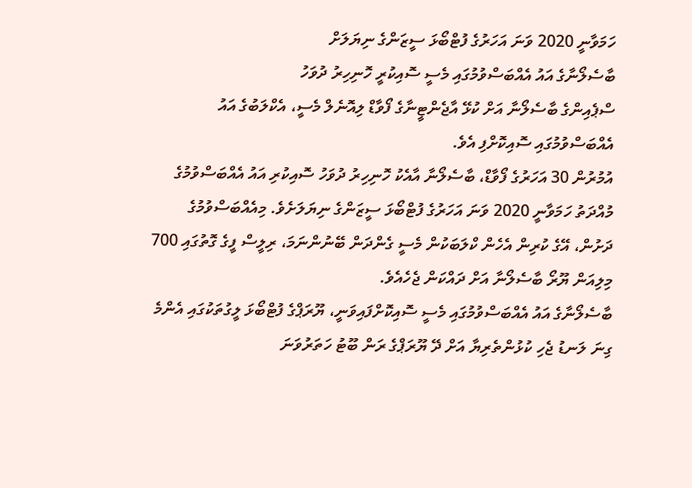ހަމަވާނީ 2020 ވަނަ އަހަރުގެ ފުޓްބޯޅަ ސީޒަންގެ ނިޔަލަށް
ބާސެލޯނާގެ އައު އެއްބަސްވުމުގައި މެސީ ސޮއިކުރީ ހޮނިހިރު ދުވަހު
ސްޕެއިންގެ ބާސެލޯނާ އަށް ކުޅޭ އާޖެންޓީނާގެ ފޯވާޑް ލިއޮނެލް މެސީ، އެކްލަބުގެ އައު އެއްބަސްވުމުގައި ސޮއިކޮށްފި އެވެ.
އުމުރުން 30 އަހަރުގެ ފޯވާޑް، ބާސެލޯނާ އާއެކު ހޮނިހިރު ދުވަހު ސޮއިކުރި އައު އެއްބަސްވުމުގެ މުއްދަތު ހަމަވާނީ 2020 ވަނަ އަހަރުގެ ފުޓްބޯޅަ ސީޒަންގެ ނިޔަލަށެވެ. މިއެއްބަސްވުމުގެ ދަށުން، އޭގެ ކުރިން އެހެން ކްލަބަކުން މެސީ ގެންދަން ބޭނުންނަމަ، ރިލީސް ފީގެ ގޮތުގައި 700 މިލިއަން ޔޫރޯ ބާސެލޯނާ އަށް ދައްކަން ޖެހެއެވެ.
ބާސެލޯނާގެ އައު އެއްބަސްވުމުގައި މެސީ ސޮއިކޮށްފައިވަނީ، ޔޫރަޕްގެ ފުޓްބޯޅަ ލީގުތަކުގައި އެންމެ ގިނަ ލަނޑު ޖެހި ކުޅުންތެރިޔާ އަށް ދޭ ޔޫރަޕްގެ ރަން ބޫޓު ހަތަރުވަނަ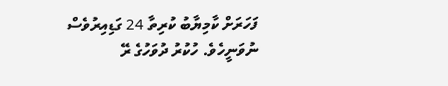ފަހަރަށް ކާމިޔާބު ކުރިތާ 24 ގަޑިއިރުވެސް ނުވަނީހެވެ. ހުކުރު ދުވަހުގެ ރޭ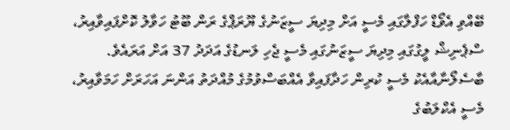ބޭއްވި އެވޯޑް ހަފްލާގައި މެސީ އަށް މިދިޔަ ސީޒަނުގެ ޔޫރަޕްގެ ރަން ބޫޓު ހަވާލު ކޮށްފައިވާއިރު، ސްޕެނިޝް ލީގުގައި މިދިޔަ ސީޒަނުގައި މެސީ ޖެހި ލަނޑުގެ އަދަދު 37 އަށް އަރައެވެ.
ބާސެލޯނާއާއެކު މެސީ ކުރިން ހަދާފައިވާ އެއްބަސްވުމުގެ މުއްދަތު އަންނަ އަހަރަށް ހަމަވާއިރު، މެސީ އެކްލަބުގެ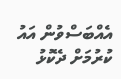އެއްބަސްވުން އައު ކުރުމަށް ދެކޮޅު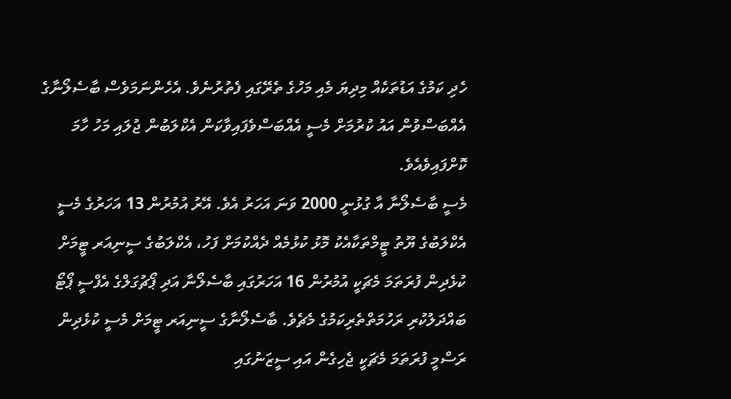ހެދި ކަމުގެ އަޑުތަކެއް މިދިޔަ މެއި މަހުގެ ތެރޭގައި ފެތުރުނެވެ. އެހެންނަމަވެސް ބާސެލޯނާގެ އެއްބަސްވުން އައު ކުރުމަށް މެސީ އެއްބަސްވެފައިވާކަން އެކްލަބުން ޖުލައި މަހު ހާމަ ކޮށްފައިވެއެވެ.
މެސީ ބާސެލޯނާ އާ ގުޅުނީ 2000 ވަނަ އަހަރު އެވެ. އޭރު އުމުރުން 13 އަހަރުގެ މެސީ އެކްލަބުގެ ޔޫތު ޓީމްތަކާއެކު މޮޅު ކުޅުމެއް ދެއްކުމަށް ފަހު، އެކްލަބުގެ ސީނިއަރ ޓީމަށް ކުޅެދިން ފުރަތަމަ މެޗަކީ އުމުރުން 16 އަހަރުގައި ބާސެލޯނާ އަދި ޕޯޗުގަލްގެ އެފްސީ ޕޯޓޯ ބައްދަލުކުރި ރަހުމަތްތެރިކަމުގެ މެޗެވެ. ބާސެލޯނާގެ ސީނިއަރ ޓީމަށް މެސީ ކުޅެދިން ރަސްމީ ފުރަތަމަ މެޗަކީ ޖެހިގެން އައި ސީޒަނުގައި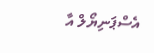އެސްޕަނިޔޯލް އާ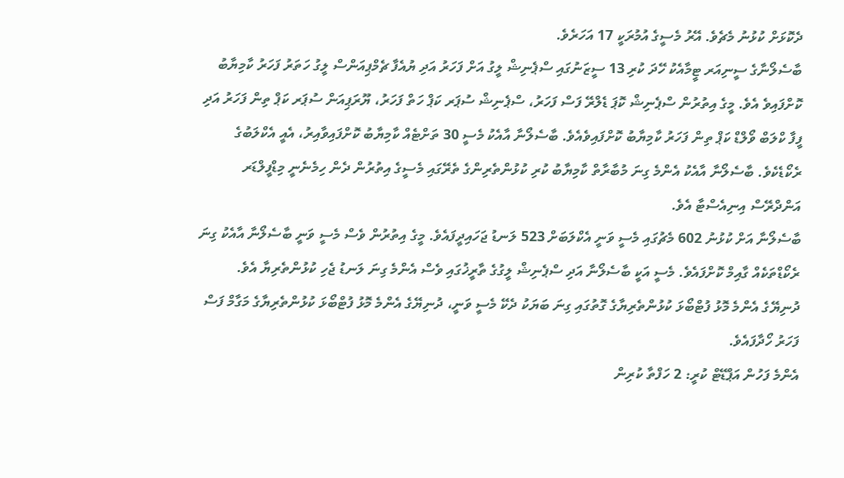ދެކޮޅަށް ކުޅުނު މެޗެވެ. އޭރު މެސީގެ އުމުރަކީ 17 އަހަރެވެ.
ބާސެލޯނާގެ ސީނިއަރ ޓީމާއެކު ހޭދަ ކުރި 13 ސީޒަނުގައި ސްޕެނިޝް ލީގު އަށް ފަހަރު އަދި ޔުއެފާ ޗެމްޕިއަންސް ލީގު ހަތަރު ފަހަރު ކާމިޔާބު ކޮށްފައިވެ އެވެ. މީގެ އިތުރުން ސްޕެނިޝް ކޮޕަ ޑެލްރޭ ފަސް ފަހަރު، ސްޕެނިޝް ސުޕަރ ކަޕް ހަތް ފަހަރު، ޔޫރަޕިއަން ސުޕަރ ކަޕް ތިން ފަހަރު އަދި ފީފާ ކްލަބް ވޯލްޑް ކަޕް ތިން ފަހަރު ކާމިޔާބު ކޮށްފައިވެއެވެ. ބާސެލޯނާ އާއެކު މެސީ 30 ތަށްޓެއް ކާމިޔާބު ކޮށްފައިވާއިރު، އެއީ އެކްލަބުގެ ރެކޯޑެކެވެ. ބާސެލޯނާ އާއެކު އެންމެ ގިނަ މުބާރާތް ކާމިޔާބު ކުރި ކުޅުންތެރިންގެ ތެރޭގައި މެސީގެ އިތުރުން ދެން ހިމެނެނީ މިޑްފީލްޑަރ އަންދްރޭސް އިނިއެސްޓާ އެވެ.
ބާސެލޯނާ އަށް ކުޅުނު 602 މެޗުގައި މެސީ ވަނީ އެކްލަބަށް 523 ލަނޑު ޖަހައިދީފައެވެ. މީގެ އިތުރުން ވެސް މެސީ ވަނީ ބާސެލޯނާ އާއެކު ގިނަ ރެކޯޑްތަކެއް ގާއިމް ކޮށްފައެވެ. މެސީ އަކީ ބާސެލޯނާ އަދި ސްޕެނިޝް ލީގުގެ ތާރީޚުގައި ވެސް އެންމެ ގިނަ ލަނޑު ޖެހި ކުޅުންތެރިޔާ އެވެ.
ދުނިޔޭގެ އެންމެ މޮޅު ފުޓްބޯޅަ ކުޅުންތެރިޔާގެ ގޮތުގައި ގިނަ ބަޔަކު ދެކޭ މެސީ ވަނީ، ދުނިޔޭގެ އެންމެ މޮޅު ފުޓްބޯޅަ ކުޅުންތެރިޔާގެ މަގާމް ފަސް ފަހަރު ހޯދާފައެވެ.
އެންމެ ފަހުން އަޕްޑޭޓް ކުރީ: 2 ހަފްތާ ކުރިން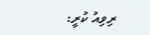ރިވިއު ކުރީ: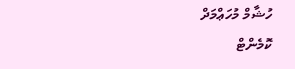ހުޝާމް މުހަޢްމަދް
ކޮމެންޓް